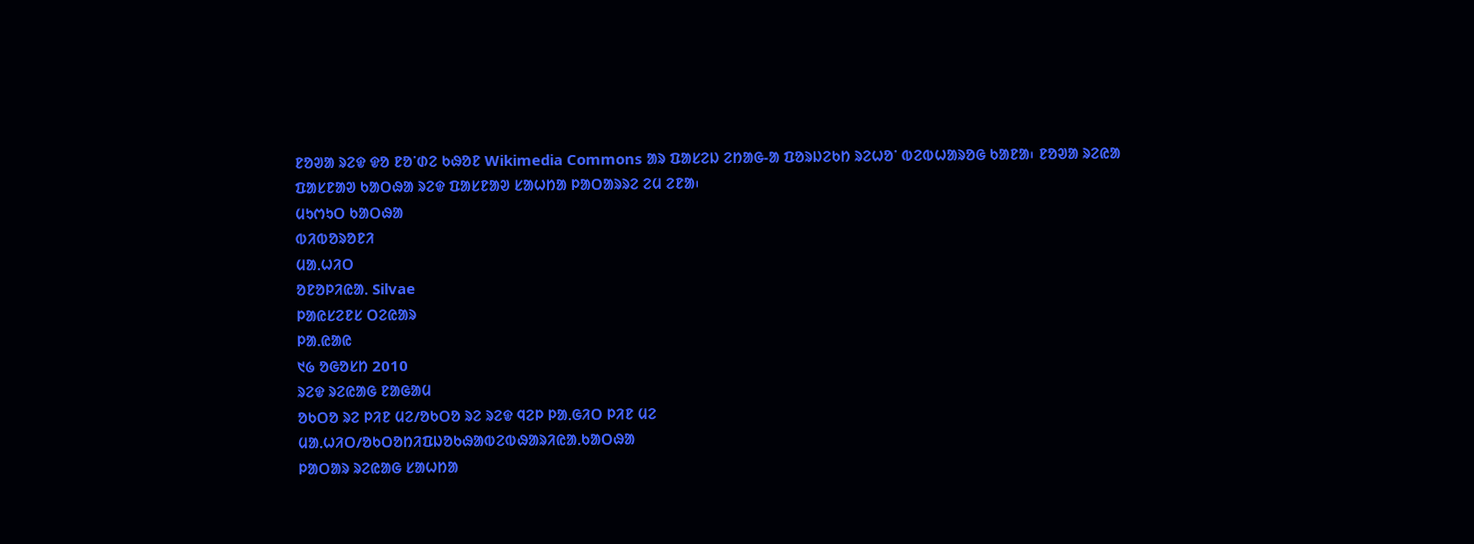ᱱᱚᱣᱟ ᱨᱮᱫ ᱫᱚ ᱱᱚᱸᱰᱮ ᱠᱷᱚᱱ Wikimedia Commons ᱟᱨ ᱯᱟᱥᱮᱡ ᱮᱴᱟᱜ-ᱟ ᱯᱚᱨᱡᱮᱠᱴ ᱨᱮᱦᱚᱸ ᱵᱮᱵᱦᱟᱨᱚᱜ ᱠᱟᱱᱟ᱾ ᱱᱚᱣᱟ ᱨᱮᱭᱟ ᱯᱟᱥᱱᱟᱣ ᱠᱟᱛᱷᱟ ᱨᱮᱫ ᱯᱟᱥᱱᱟᱣ ᱥᱟᱦᱴᱟ ᱞᱟᱛᱟᱨᱨᱮ ᱮᱢ ᱮᱱᱟ᱾
ᱢᱩᱬᱩᱛ ᱠᱟᱛᱷᱟ
ᱵᱤᱵᱚᱨᱚᱱᱤ
ᱢᱟᱹᱦᱤᱛ
ᱚᱱᱚᱞᱤᱭᱟᱹ Silvae
ᱞᱟᱭᱥᱮᱱᱥ ᱛᱮᱭᱟᱨ
ᱞᱟ.ᱭᱟᱭ
᱑᱙ ᱚᱜᱚᱥᱴ 2010
ᱨᱮᱫ ᱨᱮᱭᱟᱜ ᱱᱟᱜᱟᱢ
ᱚᱠᱛᱚ ᱨᱮ ᱞᱤᱱ ᱢᱮ/ᱚᱠᱛᱚ ᱨᱮ ᱨᱮᱫ ᱧᱮᱞ ᱞᱟᱹᱜᱤᱛ ᱞᱤᱱ ᱢᱮ
ᱢᱟᱹᱦᱤᱛ/ᱚᱠᱛᱚᱴᱤᱯᱡᱚᱠᱷᱟᱵᱮᱵᱷᱟᱨᱤᱭᱟᱹᱠᱟᱛᱷᱟ
ᱞᱟᱛᱟᱨ ᱨᱮᱭᱟᱜ ᱥᱟᱦᱴᱟ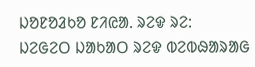ᱡᱚᱱᱚᱲᱠᱚ ᱱᱤᱭᱟᱹ ᱨᱮᱫ ᱨᱮ:
ᱡᱮᱜᱮᱛ ᱡᱟᱠᱟᱛ ᱨᱮᱫ ᱵᱮᱵᱷᱟᱨᱟᱜ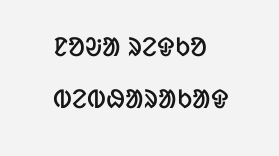ᱱᱚᱶᱟ ᱨᱮᱫᱠᱚ ᱵᱮᱵᱷᱟᱨᱟᱠᱟᱫ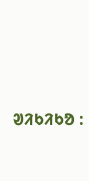ᱣᱤᱠᱤᱠᱚ :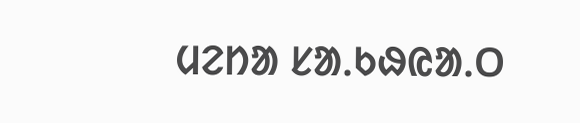ᱢᱮᱴᱟ ᱥᱟᱹᱠᱷᱭᱟᱹᱛ